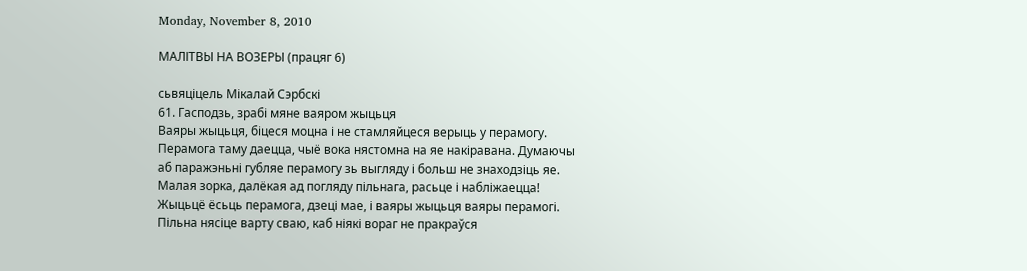Monday, November 8, 2010

МАЛІТВЫ НА ВОЗЕРЫ (працяг 6)

сьвяціцель Мікалай Сэрбскі
61. Гасподзь, зрабі мяне ваяром жыцьця
Ваяры жыцьця, біцеся моцна і не стамляйцеся верыць у перамогу. Перамога таму даецца, чыё вока нястомна на яе накіравана. Думаючы аб паражэньні губляе перамогу зь выгляду і больш не знаходзіць яе. Малая зорка, далёкая ад погляду пільнага, расьце і набліжаецца!
Жыцьцё ёсьць перамога, дзеці мае, і ваяры жыцьця ваяры перамогі. Пільна нясіце варту сваю, каб ніякі вораг не пракраўся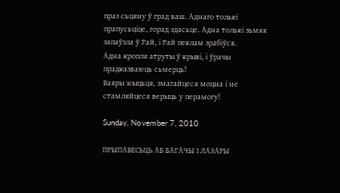праз сьцяну ў град ваш. Аднаго толькі прапусьціце, горад здасьце. Адна толькі зьмяя запаўзла ў Рай, і Рай пеклам зрабіўся.
Адна кропля атруты ў крыві, і ўрачы прадказваюць сьмерць!
Ваяры жыцьця, змагайцеся моцна і не стамляйцеся верыць у перамогу!

Sunday, November 7, 2010

ПРЫПАВЕСЬЦЬ АБ БАГАЧЫ І ЛАЗАРЫ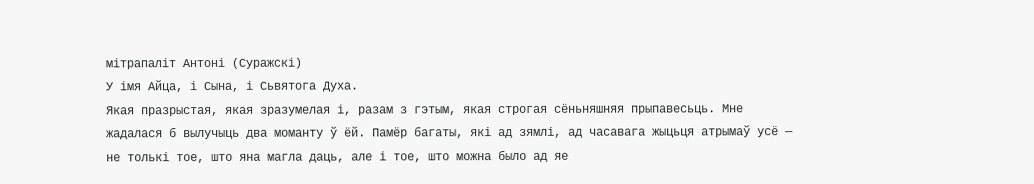мітрапаліт Антоні (Суражскі)
У імя Айца, і Сына, і Сьвятога Духа.
Якая празрыстая, якая зразумелая і, разам з гэтым, якая строгая сёньняшняя прыпавесьць. Мне жадалася б вылучыць два моманту ў ёй. Памёр багаты, які ад зямлі, ад часавага жыцьця атрымаў усё — не толькі тое, што яна магла даць, але і тое, што можна было ад яе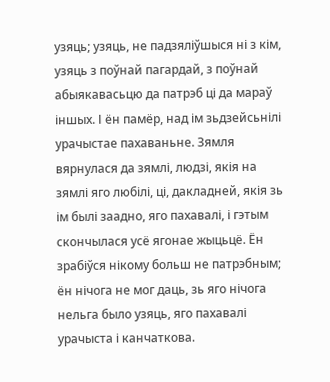узяць; узяць, не падзяліўшыся ні з кім, узяць з поўнай пагардай, з поўнай абыякавасьцю да патрэб ці да мараў іншых. І ён памёр, над ім зьдзейсьнілі урачыстае пахаваньне. Зямля вярнулася да зямлі, людзі, якія на зямлі яго любілі, ці, дакладней, якія зь ім былі заадно, яго пахавалі, і гэтым скончылася усё ягонае жыцьцё. Ён зрабіўся нікому больш не патрэбным; ён нічога не мог даць, зь яго нічога нельга было узяць, яго пахавалі урачыста і канчаткова.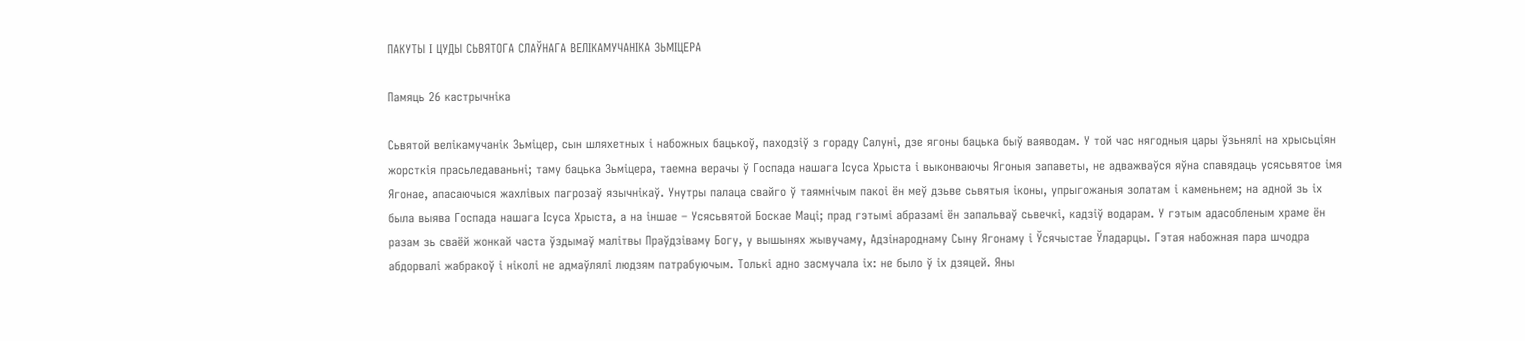ПАКУТЫ І ЦУДЫ СЬВЯТОГА СЛАЎНАГА ВЕЛІКАМУЧАНІКА ЗЬМІЦЕРА

Памяць 26 кастрычніка

Сьвятой велікамучанік Зьміцер, сын шляхетных і набожных бацькоў, паходзіў з гораду Салуні, дзе ягоны бацька быў ваяводам. У той час нягодныя цары ўзьнялі на хрысьціян жорсткія прасьледаваньні; таму бацька Зьміцера, таемна верачы ў Госпада нашага Ісуса Хрыста і выконваючы Ягоныя запаветы, не адважваўся яўна спавядаць усясьвятое імя Ягонае, апасаючыся жахлівых пагрозаў язычнікаў. Унутры палаца свайго ў таямнічым пакоі ён меў дзьве сьвятыя іконы, упрыгожаныя золатам і каменьнем; на адной зь іх была выява Госпада нашага Ісуса Хрыста, а на іншае – Усясьвятой Боскае Маці; прад гэтымі абразамі ён запальваў сьвечкі, кадзіў водарам. У гэтым адасобленым храме ён разам зь сваёй жонкай часта ўздымаў малітвы Праўдзіваму Богу, у вышынях жывучаму, Адзінароднаму Сыну Ягонаму і Ўсячыстае Ўладарцы. Гэтая набожная пара шчодра абдорвалі жабракоў і ніколі не адмаўлялі людзям патрабуючым. Толькі адно засмучала іх: не было ў іх дзяцей. Яны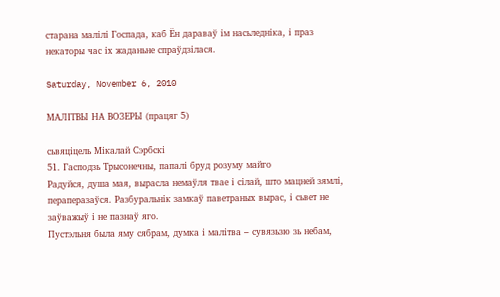старана малілі Госпада, каб Ён дараваў ім насьледніка, і праз некаторы час іх жаданьне спраўдзілася.

Saturday, November 6, 2010

МАЛІТВЫ НА ВОЗЕРЫ (працяг 5)

сьвяціцель Мікалай Сэрбскі
51. Гасподзь Трысонечны, папалі бруд розуму майго
Радуйся, душа мая, вырасла немаўля твае і сілай, што мацней зямлі, пераперазаўся. Разбуральнік замкаў паветраных вырас, і сьвет не заўважыў і не пазнаў яго.
Пустэльня была яму сябрам, думка і малітва – сувязьзю зь небам,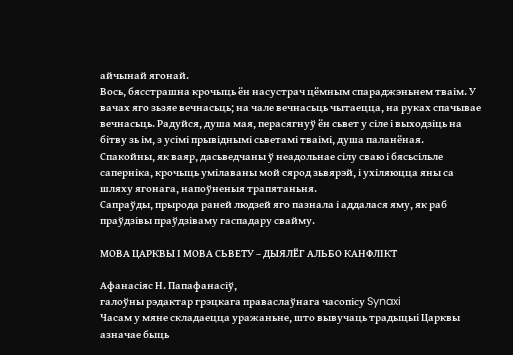айчынай ягонай.
Вось, бясстрашна крочыць ён насустрач цёмным спараджэньнем тваім. У вачах яго зьзяе вечнасьць; на чале вечнасьць чытаецца, на руках спачывае вечнасьць. Радуйся, душа мая, перасягнуў ён сьвет у сіле і выходзіць на бітву зь ім, з усімі прывіднымі сьветамі тваімі, душа паланёная.
Спакойны, як ваяр, дасьведчаны ў неадольнае сілу сваю і бясьсільле саперніка, крочыць умілаваны мой сярод зьвярэй, і ухіляюцца яны са шляху ягонага, напоўненыя трапятаньня.
Сапраўды, прырода раней людзей яго пазнала і аддалася яму, як раб праўдзівы праўдзіваму гаспадару свайму.

МОВА ЦАРКВЫ І МОВА СЬВЕТУ – ДЫЯЛЁГ АЛЬБО КАНФЛІКТ

Афанасіяс Н. Папафанасіў,
галоўны рэдактар грэцкага праваслаўнага часопісу Synaxi
Часам у мяне складаецца уражаньне, што вывучаць традыцыі Царквы азначае быць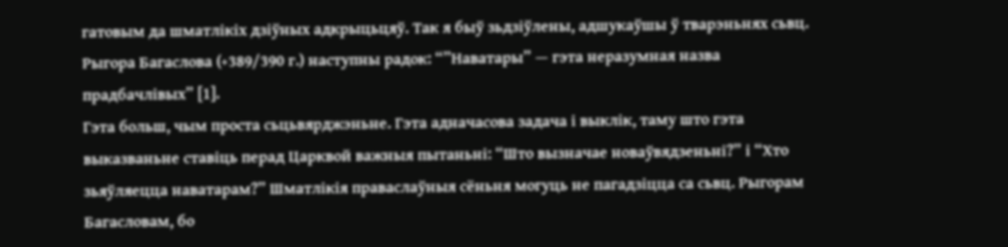гатовым да шматлікіх дзіўных адкрыцьцяў. Так я быў зьдзіўлены, адшукаўшы ў тварэньнях сьвц. Рыгора Багаслова (+389/390 г.) наступны радок: “”Наватары” — гэта неразумная назва прадбачлівых” [1].
Гэта больш, чым проста сьцьвярджэньне. Гэта адначасова задача і выклік, таму што гэта выказваньне ставіць перад Царквой важныя пытаньні: “Што вызначае новаўвядзеньні?” і “Хто зьяўляецца наватарам?” Шматлікія праваслаўныя сёньня могуць не пагадзіцца са сьвц. Рыгорам Багасловам, бо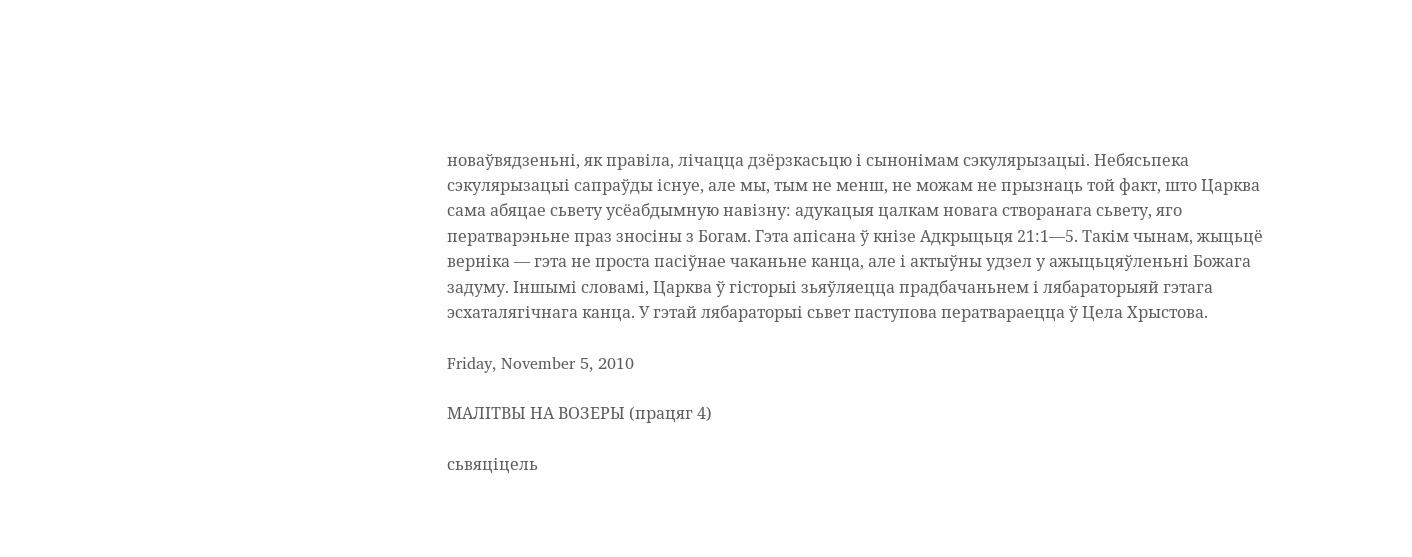новаўвядзеньні, як правіла, лічацца дзёрзкасьцю і сынонімам сэкулярызацыі. Небясьпека сэкулярызацыі сапраўды існуе, але мы, тым не менш, не можам не прызнаць той факт, што Царква сама абяцае сьвету усёабдымную навізну: адукацыя цалкам новага створанага сьвету, яго ператварэньне праз зносіны з Богам. Гэта апісана ў кнізе Адкрыцьця 21:1—5. Такім чынам, жыцьцё верніка — гэта не проста пасіўнае чаканьне канца, але і актыўны удзел у ажыцьцяўленьні Божага задуму. Іншымі словамі, Царква ў гісторыі зьяўляецца прадбачаньнем і лябараторыяй гэтага эсхаталягічнага канца. У гэтай лябараторыі сьвет паступова ператвараецца ў Цела Хрыстова.

Friday, November 5, 2010

МАЛІТВЫ НА ВОЗЕРЫ (працяг 4)

сьвяціцель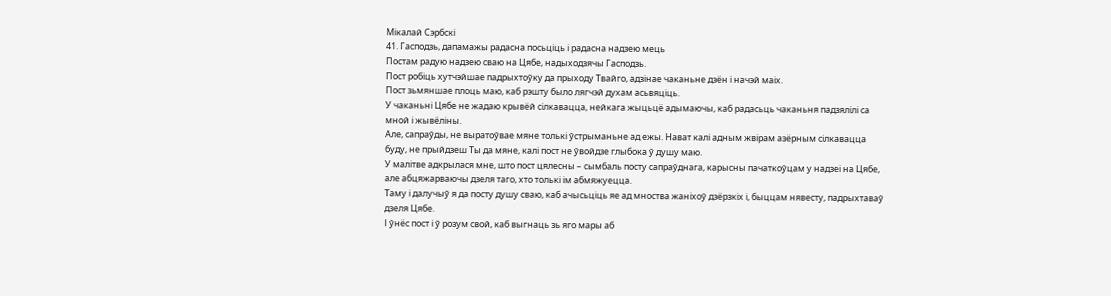Мікалай Сэрбскі
41. Гасподзь, дапамажы радасна посьціць і радасна надзею мець
Постам радую надзею сваю на Цябе, надыходзячы Гасподзь.
Пост робіць хутчэйшае падрыхтоўку да прыходу Твайго, адзінае чаканьне дзён і начэй маіх.
Пост зьмяншае плоць маю, каб рэшту было лягчэй духам асьвяціць.
У чаканьні Цябе не жадаю крывёй сілкавацца, нейкага жыцьцё адымаючы, каб радасьць чаканьня падзялілі са мной і жывёліны.
Але, сапраўды, не выратоўвае мяне толькі ўстрыманьне ад ежы. Нават калі адным жвірам азёрным сілкавацца буду, не прыйдзеш Ты да мяне, калі пост не ўвойдзе глыбока ў душу маю.
У малітве адкрылася мне, што пост цялесны – сымбаль посту сапраўднага, карысны пачаткоўцам у надзеі на Цябе, але абцяжарваючы дзеля таго, хто толькі ім абмяжуецца.
Таму і далучыў я да посту душу сваю, каб ачысьціць яе ад мноства жаніхоў дзёрзкіх і, быццам нявесту, падрыхтаваў дзеля Цябе.
І ўнёс пост і ў розум свой, каб выгнаць зь яго мары аб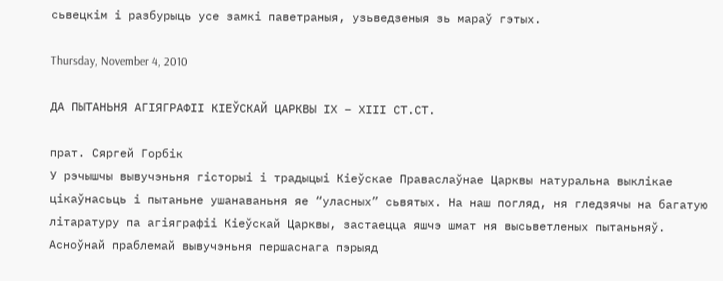сьвецкім і разбурыць усе замкі паветраныя, узьведзеныя зь мараў гэтых.

Thursday, November 4, 2010

ДА ПЫТАНЬНЯ АГІЯГРАФІІ КІЕЎСКАЙ ЦАРКВЫ ІХ – ХІІІ СТ.СТ.

прат. Сяргей Горбік
У рэчышчы вывучэньня гісторыі і традыцыі Кіеўскае Праваслаўнае Царквы натуральна выклікае цікаўнасьць і пытаньне ушанаваньня яе “уласных” сьвятых. На наш погляд, ня гледзячы на багатую літаратуру па агіяграфіі Кіеўскай Царквы, застаецца яшчэ шмат ня высьветленых пытаньняў.
Асноўнай праблемай вывучэньня першаснага пэрыяд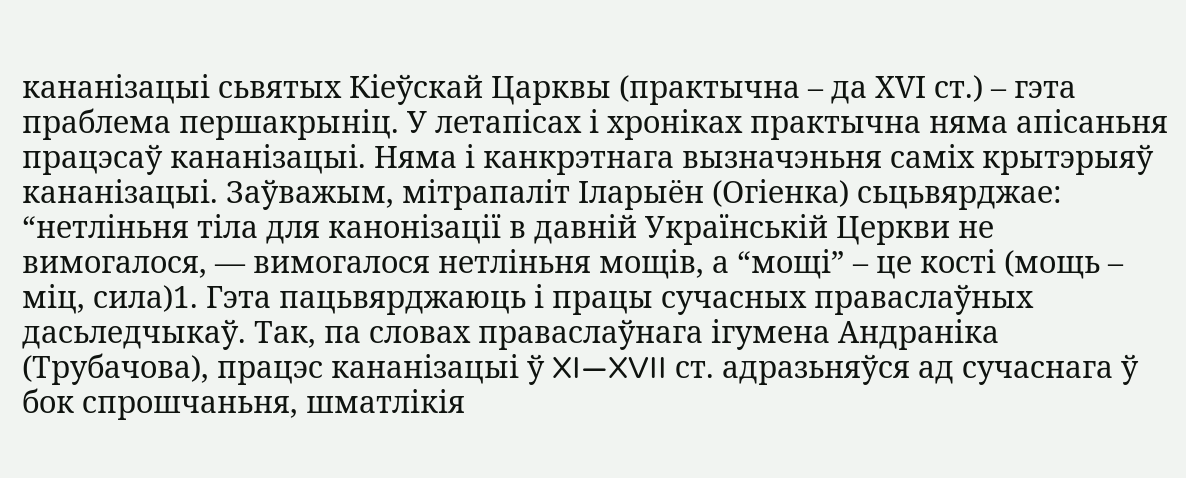кананізацыі сьвятых Кіеўскай Царквы (практычна – да ХVІ ст.) – гэта праблема першакрыніц. У летапісах і хроніках практычна няма апісаньня працэсаў кананізацыі. Няма і канкрэтнага вызначэньня саміх крытэрыяў кананізацыі. Заўважым, мітрапаліт Іларыён (Огіенка) сьцьвярджае: “нетліньня тіла для канонізації в давній Українській Церкви не вимогалося, — вимогалося нетліньня мощів, а “мощі” – це кості (мощь – міц, сила)1. Гэта пацьвярджаюць і працы сучасных праваслаўных дасьледчыкаў. Так, па словах праваслаўнага ігумена Андраніка (Трубачова), працэс кананізацыі ў XI—XVII ст. адразьняўся ад сучаснага ў бок спрошчаньня, шматлікія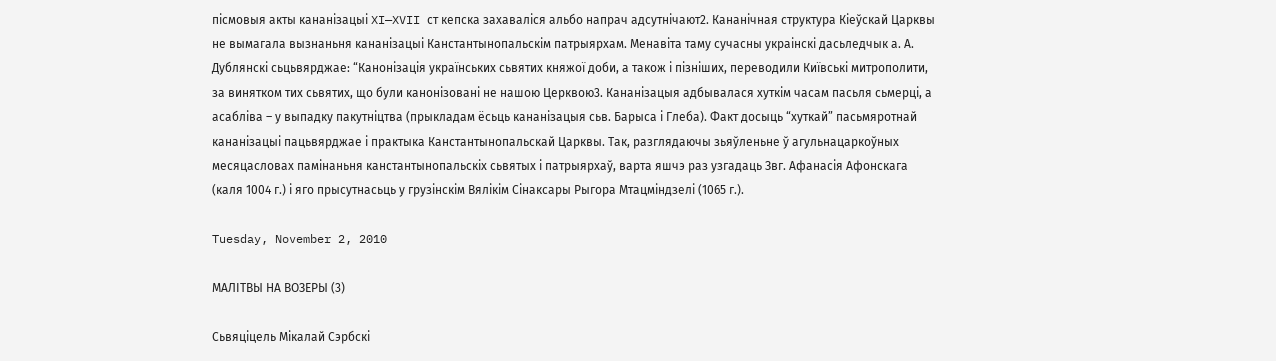пісмовыя акты кананізацыі XI—XVII ст кепска захаваліся альбо напрач адсутнічают2. Кананічная структура Кіеўскай Царквы не вымагала вызнаньня кананізацыі Канстантынопальскім патрыярхам. Менавіта таму сучасны украінскі дасьледчык а. А. Дублянскі сьцьвярджае: “Канонізація українських сьвятих княжої доби, а також і пізніших, переводили Київські митрополити, за винятком тих сьвятих, що були канонізовані не нашою Церквою3. Кананізацыя адбывалася хуткім часам пасьля сьмерці, а асабліва – у выпадку пакутніцтва (прыкладам ёсьць кананізацыя сьв. Барыса і Глеба). Факт досыць “хуткай” пасьмяротнай кананізацыі пацьвярджае і практыка Канстантынопальскай Царквы. Так, разглядаючы зьяўленьне ў агульнацаркоўных месяцасловах памінаньня канстантынопальскіх сьвятых і патрыярхаў, варта яшчэ раз узгадаць Звг. Афанасія Афонскага (каля 1004 г.) і яго прысутнасьць у грузінскім Вялікім Сінаксары Рыгора Мтацміндзелі (1065 г.).

Tuesday, November 2, 2010

МАЛІТВЫ НА ВОЗЕРЫ (3)

Сьвяціцель Мікалай Сэрбскі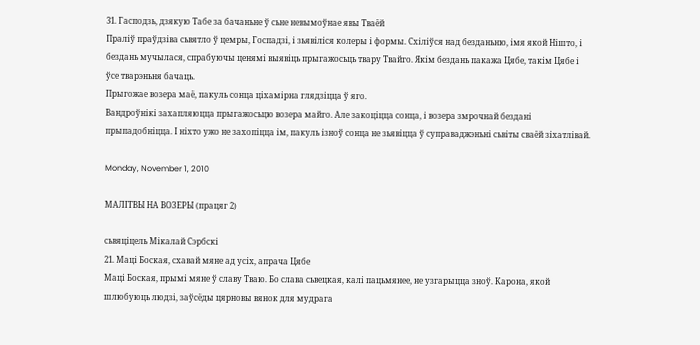31. Гасподзь, дзякую Табе за бачаньне ў сьне невымоўнае явы Тваёй
Праліў праўдзіва сьвятло ў цемры, Госпадзі, і зьявіліся колеры і формы. Схіліўся над безданьню, імя якой Нішто, і бездань мучылася, спрабуючы ценямі выявіць прыгажосьць твару Твайго. Якім бездань пакажа Цябе, такім Цябе і ўсе тварэньня бачаць.
Прыгожае возера маё, пакуль сонца ціхамірна глядзіцца ў яго.
Вандроўнікі захапляюцца прыгажосьцю возера майго. Але закоціцца сонца, і возера змрочнай бездані прыпадобніцца. І ніхто ужо не захопіцца ім, пакуль ізноў сонца не зьявіцца ў суправаджэньні сьвіты сваёй зіхатлівай.

Monday, November 1, 2010

МАЛІТВЫ НА ВОЗЕРЫ (працяг 2)

сьвяціцель Мікалай Сэрбскі
21. Маці Боская, схавай мяне ад усіх, апрача Цябе
Маці Боская, прымі мяне ў славу Тваю. Бо слава сьвецкая, калі пацьмянее, не узгарыцца зноў. Карона, якой шлюбуюць людзі, заўсёды цярновы вянок для мудрага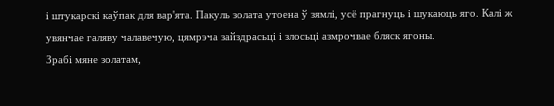і штукарскі каўпак для вар'ята. Пакуль золата утоена ў зямлі, усё прагнуць і шукаюць яго. Калі ж увянчае галяву чалавечую, цямрэча зайздрасьці і злосьці азмрочвае бляск ягоны.
Зрабі мяне золатам,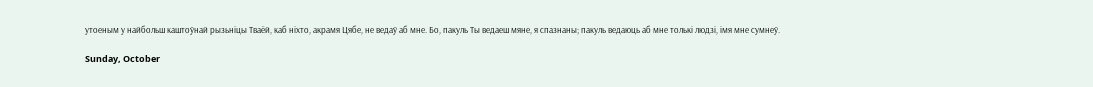утоеным у найбольш каштоўнай рызьніцы Тваёй, каб ніхто, акрамя Цябе, не ведаў аб мне. Бо, пакуль Ты ведаеш мяне, я спазнаны; пакуль ведаюць аб мне толькі людзі, імя мне сумнеў.

Sunday, October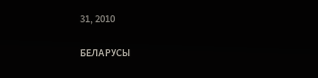31, 2010

БЕЛАРУСЫ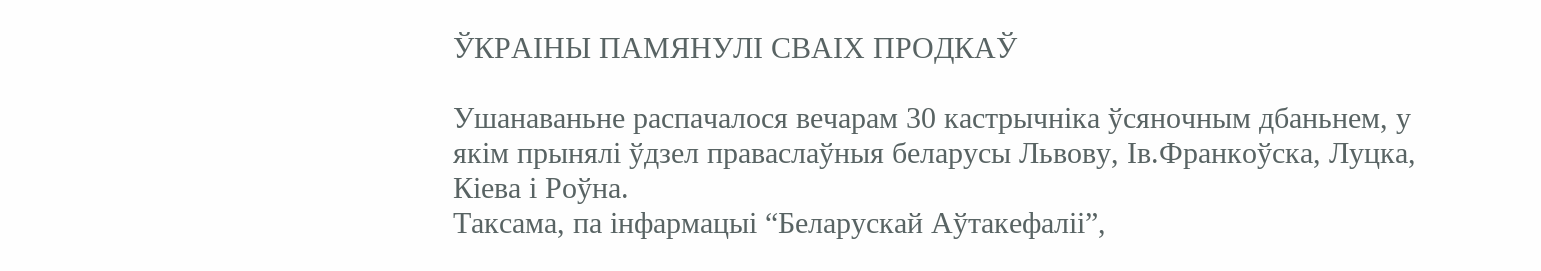ЎКРАІНЫ ПАМЯНУЛІ СВАІХ ПРОДКАЎ

Ушанаваньне распачалося вечарам 30 кастрычніка ўсяночным дбаньнем, у якім прынялі ўдзел праваслаўныя беларусы Львову, Ів.Франкоўска, Луцка, Кіева і Роўна.
Таксама, па інфармацыі “Беларускай Аўтакефаліі”,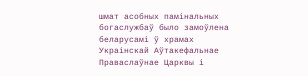шмат асобных памінальных богаслужбаў было замоўлена беларусамі ў храмах Украінскай Аўтакефальнае Праваслаўнае Царквы і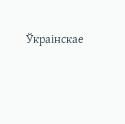Ўкраінскае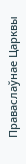Праваслаўнае Царквы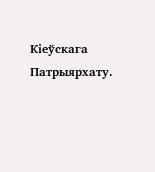Кіеўскага Патрыярхату.